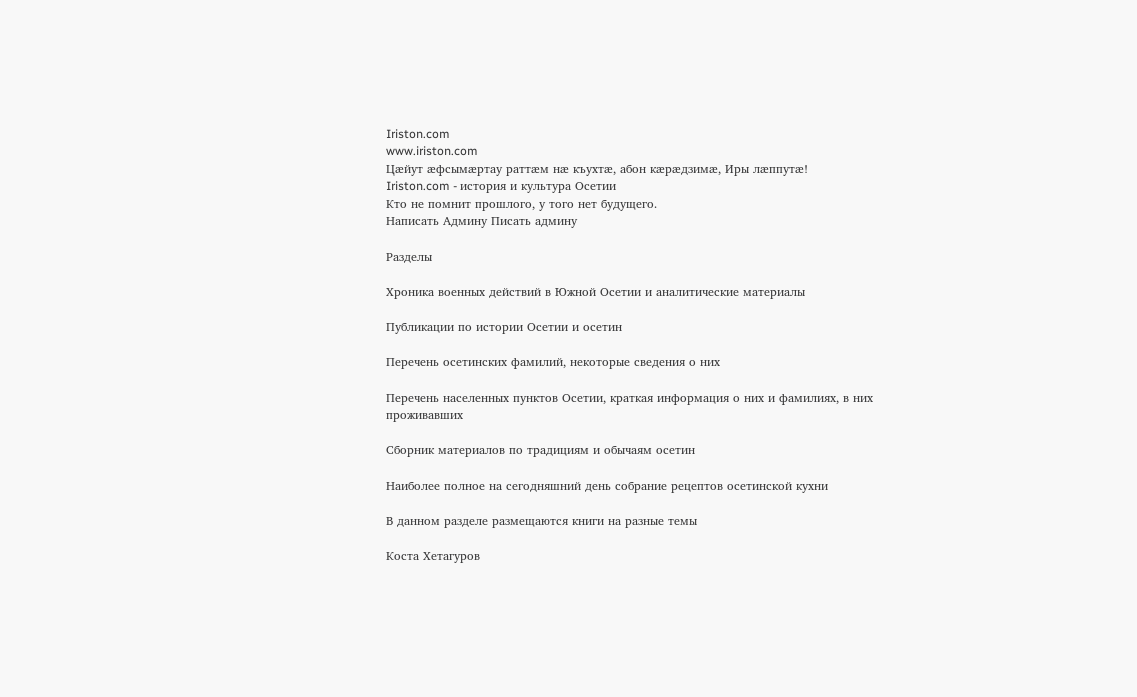Iriston.com
www.iriston.com
Цæйут æфсымæртау раттæм нæ къухтæ, абон кæрæдзимæ, Иры лæппутæ!
Iriston.com - история и культура Осетии
Кто не помнит прошлого, у того нет будущего.
Написать Админу Писать админу

Разделы

Хроника военных действий в Южной Осетии и аналитические материалы

Публикации по истории Осетии и осетин

Перечень осетинских фамилий, некоторые сведения о них

Перечень населенных пунктов Осетии, краткая информация о них и фамилиях, в них проживавших

Сборник материалов по традициям и обычаям осетин

Наиболее полное на сегодняшний день собрание рецептов осетинской кухни

В данном разделе размещаются книги на разные темы

Коста Хетагуров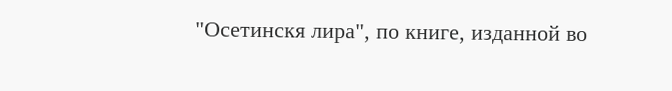"Осетинскя лира", по книге, изданной во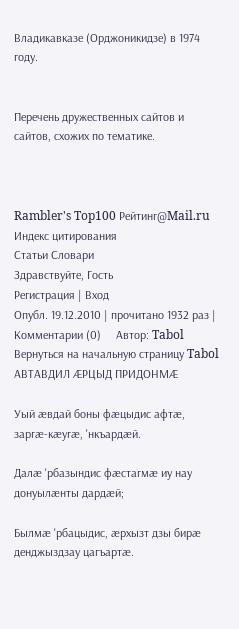Владикавказе (Орджоникидзе) в 1974 году.


Перечень дружественных сайтов и сайтов, схожих по тематике.



Rambler's Top100 Рейтинг@Mail.ru Индекс цитирования
Статьи Словари
Здравствуйте, Гость
Регистрация | Вход
Опубл. 19.12.2010 | прочитано 1932 раз |  Комментарии (0)     Автор: Tabol Вернуться на начальную страницу Tabol
АВТАВДИЛ ÆРЦЫД ПРИДОНМÆ

Уый æвдай боны фæцыдис афтæ, заргæ-кæугæ, 'нкъардæй.

Далæ 'рбазындис фæстагмæ иу нау донуылæнты дардæй;

Былмæ 'рбацыдис, æрхызт дзы бирæ денджыздзау цагъартæ.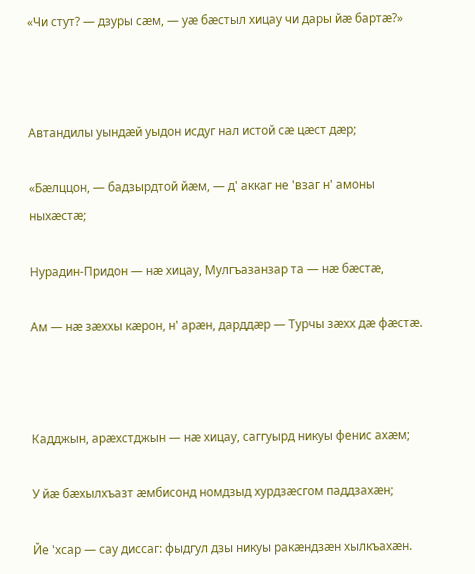«Чи стут? — дзуры сæм, — уæ бæстыл хицау чи дары йæ бартæ?»



Автандилы уындæй уыдон исдуг нал истой сæ цæст дæр;

«Бæлццон, — бадзырдтой йæм, — д' аккаг не 'взаг н' амоны ныхæстæ;

Нурадин-Придон — нæ хицау, Мулгъазанзар та — нæ бæстæ,

Ам — нæ зæххы кæрон, н' арæн, дарддæр — Турчы зæхх дæ фæстæ.



Кадджын, арæхстджын — нæ хицау, саггуырд никуы фенис ахæм;

У йæ бæхылхъазт æмбисонд номдзыд хурдзæсгом паддзахæн;

Йе 'хсар — сау диссаг: фыдгул дзы никуы ракæндзæн хылкъахæн.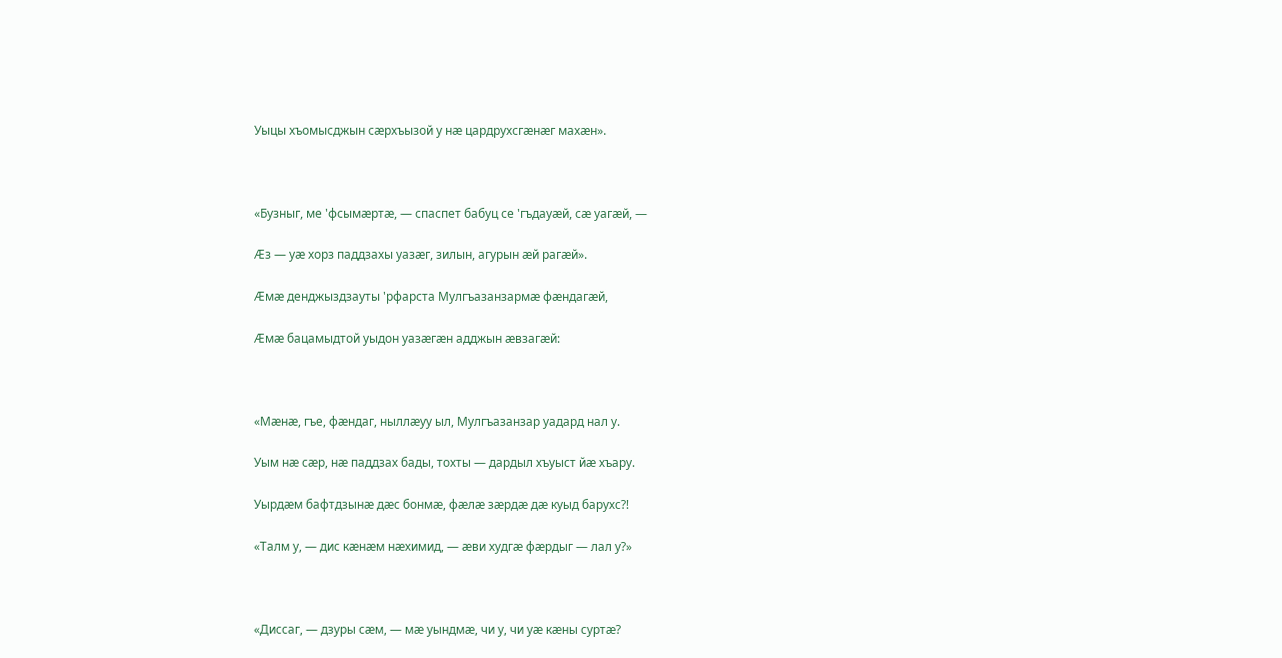Уыцы хъомысджын сæрхъызой у нæ цардрухсгæнæг махæн».



«Бузныг, ме 'фсымæртæ, — спаспет бабуц се 'гъдауæй, сæ уагæй, —

Æз — уæ хорз паддзахы уазæг, зилын, агурын æй рагæй».

Æмæ денджыздзауты 'рфарста Мулгъазанзармæ фæндагæй,

Æмæ бацамыдтой уыдон уазæгæн адджын æвзагæй:



«Мæнæ, гъе, фæндаг, ныллæуу ыл, Мулгъазанзар уадард нал у.

Уым нæ сæр, нæ паддзах бады, тохты — дардыл хъуыст йæ хъару.

Уырдæм бафтдзынæ дæс бонмæ, фæлæ зæрдæ дæ куыд барухс?!

«Талм у, — дис кæнæм нæхимид, — æви худгæ фæрдыг — лал у?»



«Диссаг, — дзуры сæм, — мæ уындмæ, чи у, чи уæ кæны суртæ?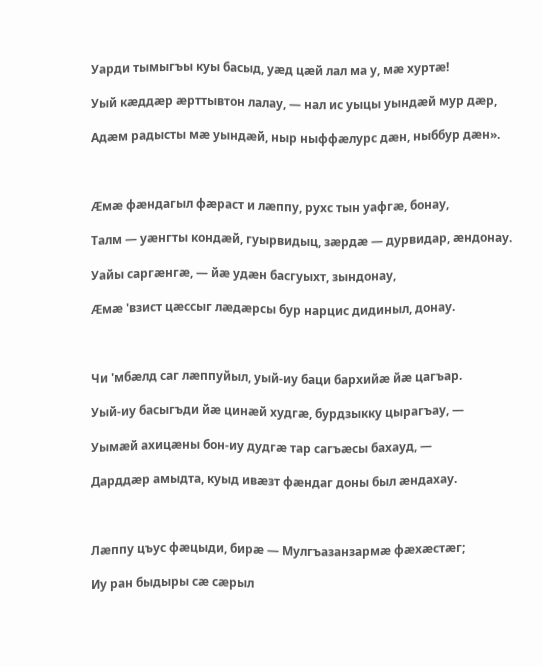Уарди тымыгъы куы басыд, уæд цæй лал ма у, мæ хуртæ!

Уый кæддæр æрттывтон лалау, — нал ис уыцы уындæй мур дæр,

Адæм радысты мæ уындæй, ныр ныффæлурс дæн, ныббур дæн».



Æмæ фæндагыл фæраст и лæппу, рухс тын уафгæ, бонау,

Талм — уæнгты кондæй, гуырвидыц, зæрдæ — дурвидар, æндонау.

Уайы саргæнгæ, — йæ удæн басгуыхт, зындонау,

Æмæ 'взист цæссыг лæдæрсы бур нарцис дидиныл, донау.



Чи 'мбæлд саг лæппуйыл, уый-иу баци бархийæ йæ цагъар.

Уый-иу басыгъди йæ цинæй худгæ, бурдзыкку цырагъау, —

Уымæй ахицæны бон-иу дудгæ тар сагъæсы бахауд, —

Дарддæр амыдта, куыд ивæзт фæндаг доны был æндахау.



Лæппу цъус фæцыди, бирæ — Мулгъазанзармæ фæхæстæг;

Иу ран быдыры сæ сæрыл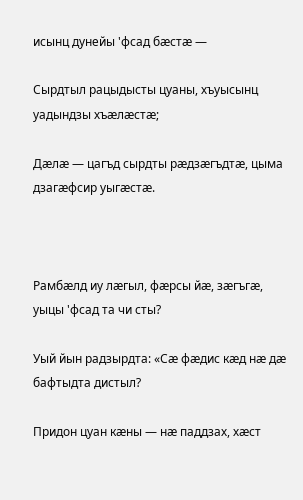исынц дунейы 'фсад бæстæ —

Сырдтыл рацыдысты цуаны, хъуысынц уадындзы хъæлæстæ;

Дæлæ — цагъд сырдты рæдзæгъдтæ, цыма дзагæфсир уыгæстæ.



Рамбæлд иу лæгыл, фæрсы йæ, зæгъгæ, уыцы 'фсад та чи сты?

Уый йын радзырдта: «Сæ фæдис кæд нæ дæ бафтыдта дистыл?

Придон цуан кæны — нæ паддзах, хæст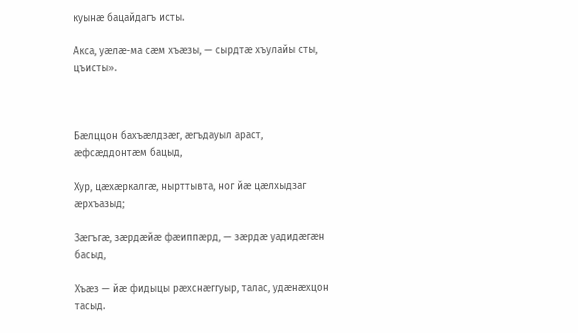куынæ бацайдагъ исты.

Акса, уæлæ-ма сæм хъæзы, — сырдтæ хъулайы сты, цъисты».



Бæлццон бахъæлдзæг, æгъдауыл араст, æфсæддонтæм бацыд,

Хур, цæхæркалгæ, нырттывта, ног йæ цæлхыдзаг æрхъазыд;

Зæгъгæ, зæрдæйæ фæиппæрд, — зæрдæ уадидæгæн басыд,

Хъæз — йæ фидыцы рæхснæггуыр, талас, удæнæхцон тасыд.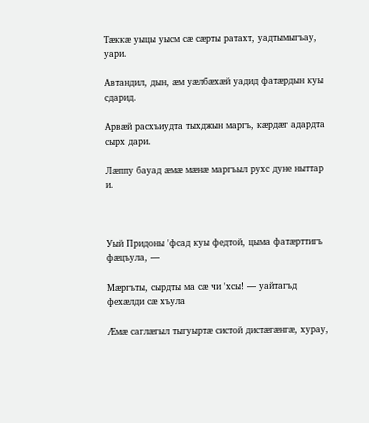Тæккæ уыцы уысм сæ сæрты ратахт, уадтымыгъау, уари.

Автандил, дын, æм уæлбæхæй уадид фатæрдын куы сдарид.

Арвæй расхъиудта тыхджын маргъ, кæрдæг адардта сырх дари.

Лæппу бауад æмæ мæнæ маргъыл рухс дуне ныттар и.



Уый Придоны 'фсад куы федтой, цыма фатæрттигъ фæцъула, —

Мæргъты, сырдты ма сæ чи 'хсы! — уайтагъд фехæлди сæ хъула

Æмæ саглæгыл тыгуыртæ систой дистæгæнгæ, хурау,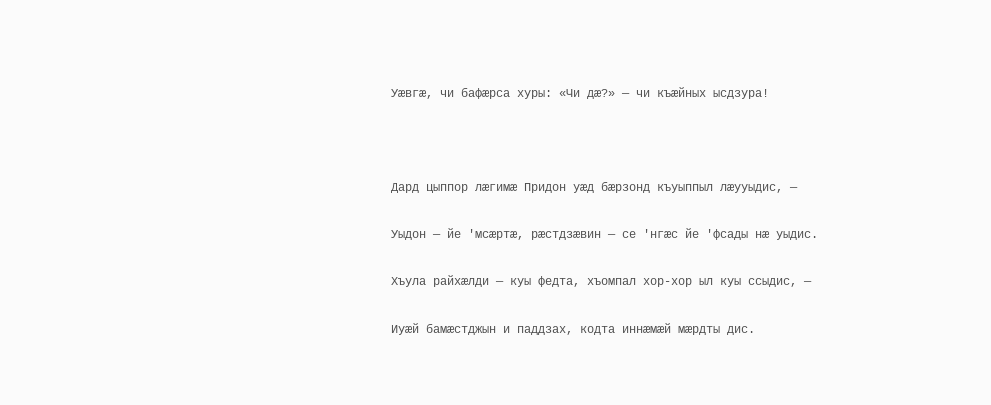Уæвгæ, чи бафæрса хуры: «Чи дæ?» — чи къæйных ысдзура!



Дард цыппор лæгимæ Придон уæд бæрзонд къуыппыл лæууыдис, —

Уыдон — йе 'мсæртæ, рæстдзæвин — се 'нгæс йе 'фсады нæ уыдис.

Хъула райхæлди — куы федта, хъомпал хор-хор ыл куы ссыдис, —

Иуæй бамæстджын и паддзах, кодта иннæмæй мæрдты дис.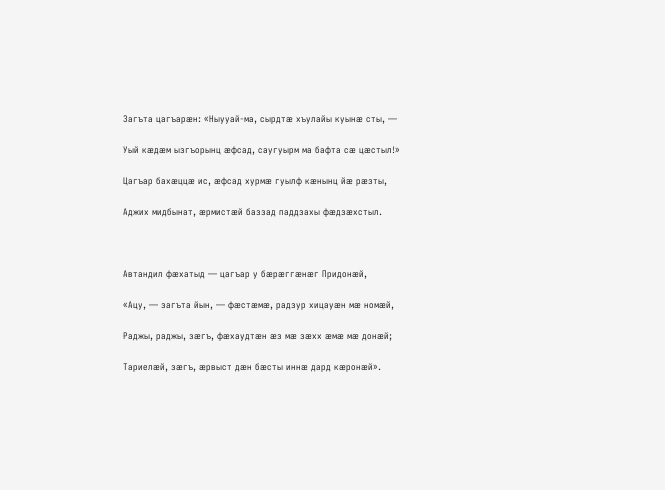Загъта цагъарæн: «Ныууай-ма, сырдтæ хъулайы куынæ сты, —

Уый кæдæм ызгъорынц æфсад, саугуырм ма бафта сæ цæстыл!»

Цагъар бахæццæ ис, æфсад хурмæ гуылф кæнынц йæ рæзты,

Аджих мидбынат, æрмистæй баззад паддзахы фæдзæхстыл.



Автандил фæхатыд — цагъар у бæрæггæнæг Придонæй,

«Ацу, — загъта йын, — фæстæмæ, радзур хицауæн мæ номæй,

Раджы, раджы, зæгъ, фæхаудтæн æз мæ зæхх æмæ мæ донæй;

Тариелæй, зæгъ, æрвыст дæн бæсты иннæ дард кæронæй».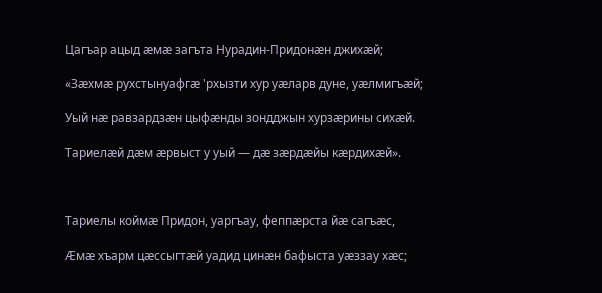Цагъар ацыд æмæ загъта Нурадин-Придонæн джихæй;

«Зæхмæ рухстынуафгæ 'рхызти хур уæларв дуне, уæлмигъæй;

Уый нæ равзардзæн цыфæнды зондджын хурзæрины сихæй.

Тариелæй дæм æрвыст у уый — дæ зæрдæйы кæрдихæй».



Тариелы коймæ Придон, уаргъау, феппæрста йæ сагъæс,

Æмæ хъарм цæссыгтæй уадид цинæн бафыста уæззау хæс;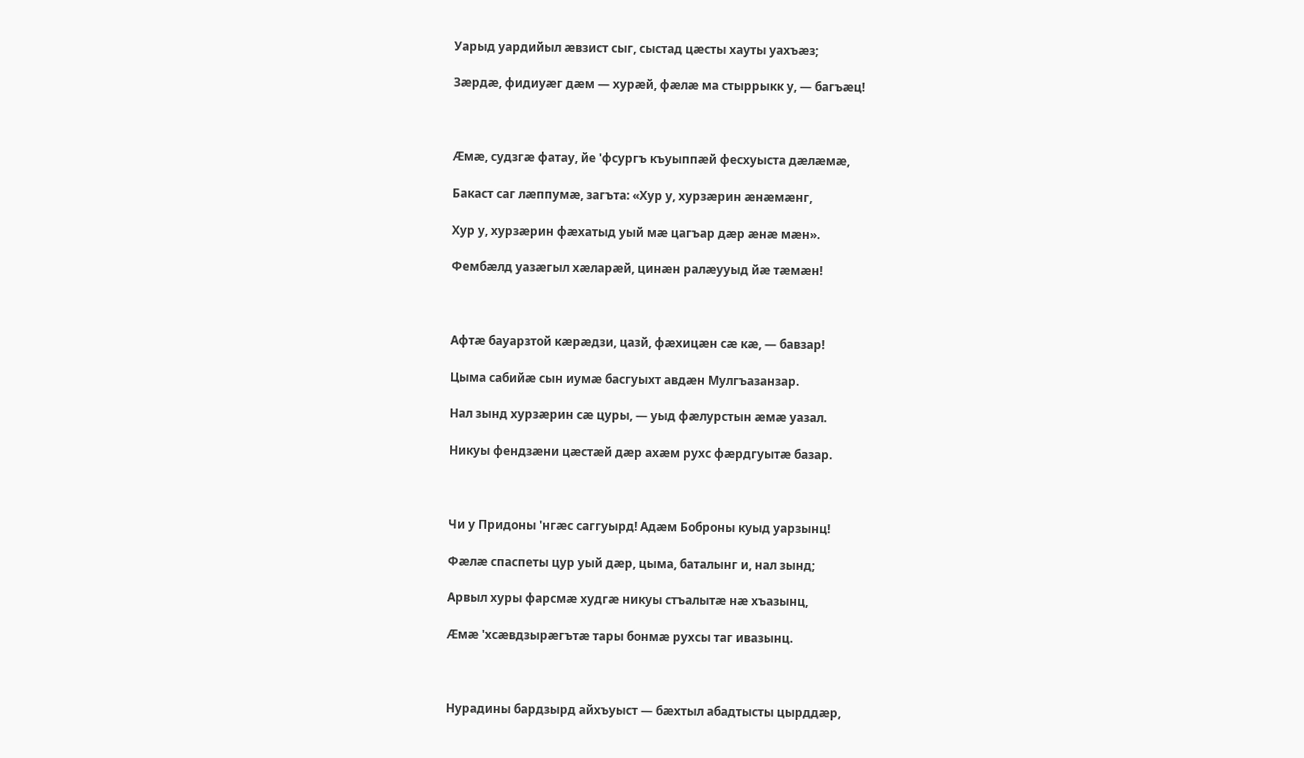Уарыд уардийыл æвзист сыг, сыстад цæсты хауты уахъæз;

Зæрдæ, фидиуæг дæм — хурæй, фæлæ ма стыррыкк у, — багъæц!



Æмæ, судзгæ фатау, йе 'фсургъ къуыппæй фесхуыста дæлæмæ,

Бакаст саг лæппумæ, загъта: «Хур у, хурзæрин æнæмæнг,

Хур у, хурзæрин фæхатыд уый мæ цагъар дæр æнæ мæн».

Фембæлд уазæгыл хæларæй, цинæн ралæууыд йæ тæмæн!



Афтæ бауарзтой кæрæдзи, цазй, фæхицæн сæ кæ, — бавзар!

Цыма сабийæ сын иумæ басгуыхт авдæн Мулгъазанзар.

Нал зынд хурзæрин сæ цуры, — уыд фæлурстын æмæ уазал.

Никуы фендзæни цæстæй дæр ахæм рухс фæрдгуытæ базар.



Чи у Придоны 'нгæс саггуырд! Адæм Боброны куыд уарзынц!

Фæлæ спаспеты цур уый дæр, цыма, баталынг и, нал зынд;

Арвыл хуры фарсмæ худгæ никуы стъалытæ нæ хъазынц,

Æмæ 'хсæвдзырæгътæ тары бонмæ рухсы таг ивазынц.



Нурадины бардзырд айхъуыст — бæхтыл абадтысты цырддæр,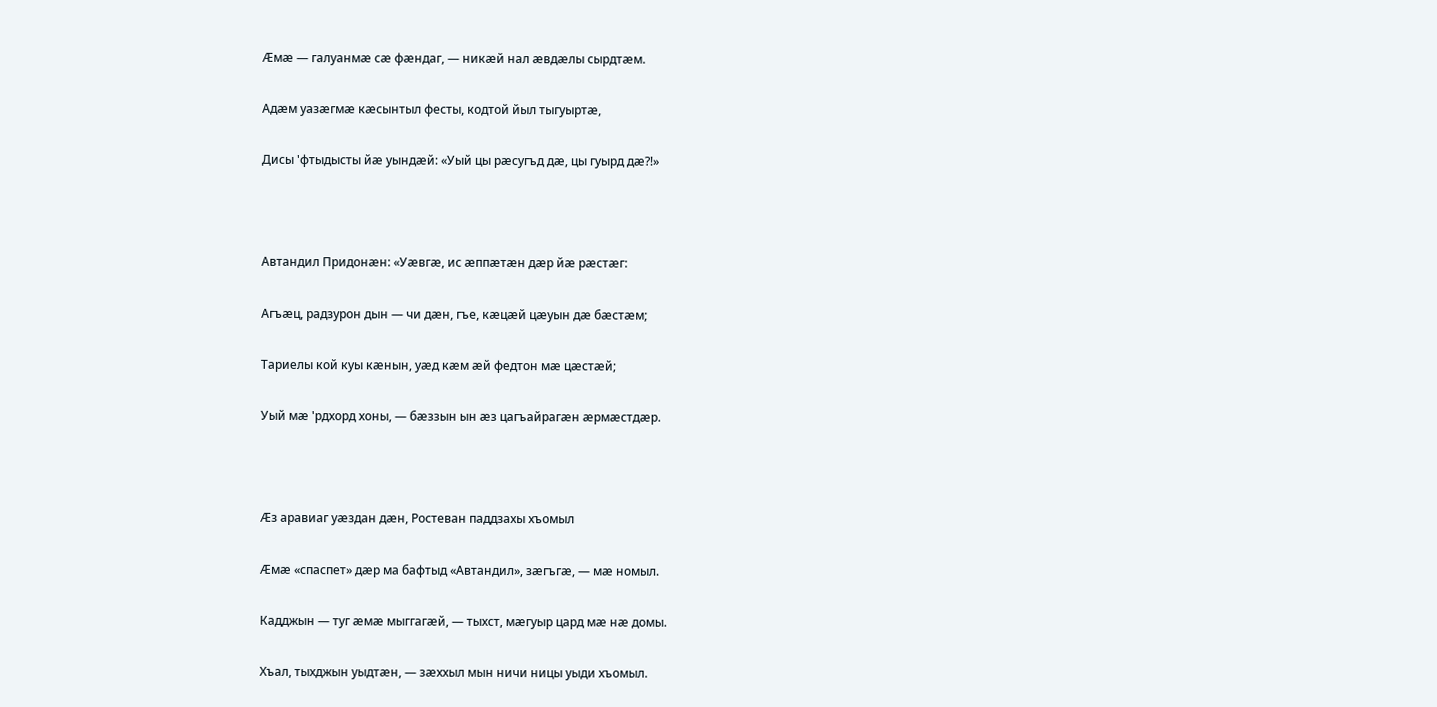Æмæ — галуанмæ сæ фæндаг, — никæй нал æвдæлы сырдтæм.

Адæм уазæгмæ кæсынтыл фесты, кодтой йыл тыгуыртæ,

Дисы 'фтыдысты йæ уындæй: «Уый цы рæсугъд дæ, цы гуырд дæ?!»



Автандил Придонæн: «Уæвгæ, ис æппæтæн дæр йæ рæстæг:

Агъæц, радзурон дын — чи дæн, гъе, кæцæй цæуын дæ бæстæм;

Тариелы кой куы кæнын, уæд кæм æй федтон мæ цæстæй;

Уый мæ 'рдхорд хоны, — бæззын ын æз цагъайрагæн æрмæстдæр.



Æз аравиаг уæздан дæн, Ростеван паддзахы хъомыл

Æмæ «спаспет» дæр ма бафтыд «Автандил», зæгъгæ, — мæ номыл.

Кадджын — туг æмæ мыггагæй, — тыхст, мæгуыр цард мæ нæ домы.

Хъал, тыхджын уыдтæн, — зæххыл мын ничи ницы уыди хъомыл.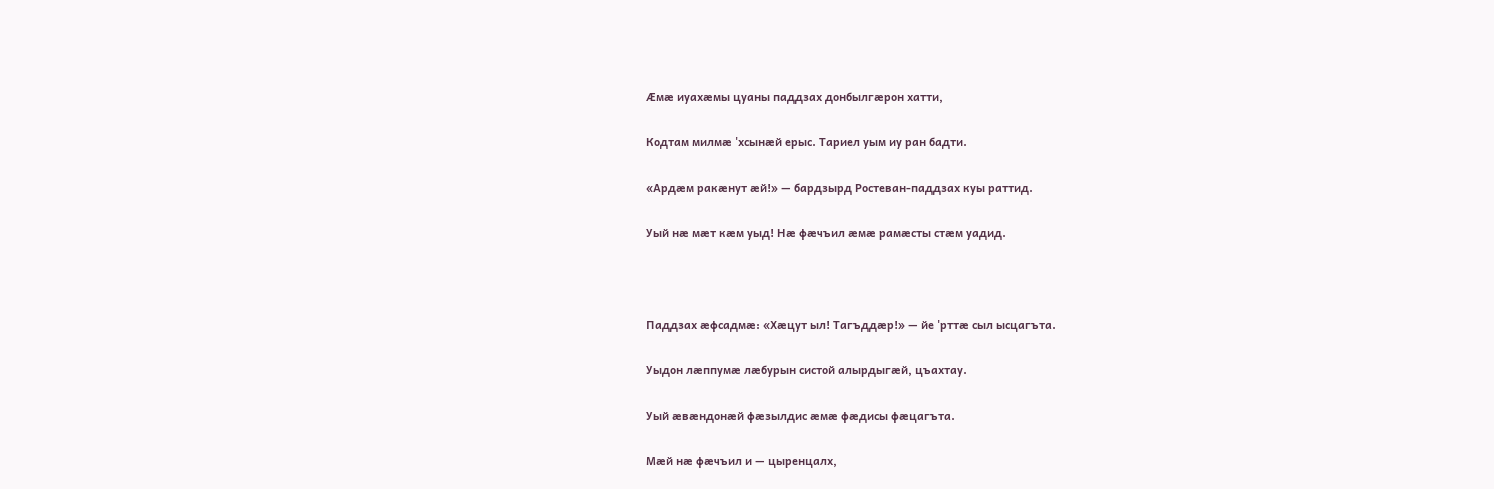Æмæ иуахæмы цуаны паддзах донбылгæрон хатти,

Кодтам милмæ 'хсынæй ерыс. Тариел уым иу ран бадти.

«Ардæм ракæнут æй!» — бардзырд Ростеван-паддзах куы раттид.

Уый нæ мæт кæм уыд! Нæ фæчъил æмæ рамæсты стæм уадид.



Паддзах æфсадмæ: «Хæцут ыл! Тагъддæр!» — йе 'рттæ сыл ысцагъта.

Уыдон лæппумæ лæбурын систой алырдыгæй, цъахтау.

Уый æвæндонæй фæзылдис æмæ фæдисы фæцагъта.

Мæй нæ фæчъил и — цыренцалх,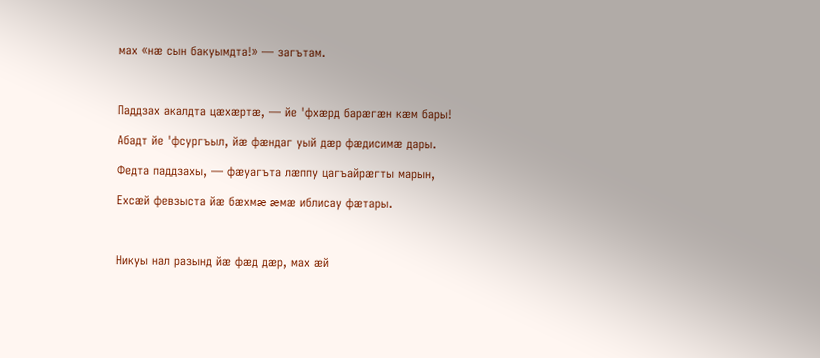мах «нæ сын бакуымдта!» — загътам.



Паддзах акалдта цæхæртæ, — йе 'фхæрд барæгæн кæм бары!

Абадт йе 'фсургъыл, йæ фæндаг уый дæр фæдисимæ дары.

Федта паддзахы, — фæуагъта лæппу цагъайрæгты марын,

Ехсæй февзыста йæ бæхмæ æмæ иблисау фæтары.



Никуы нал разынд йæ фæд дæр, мах æй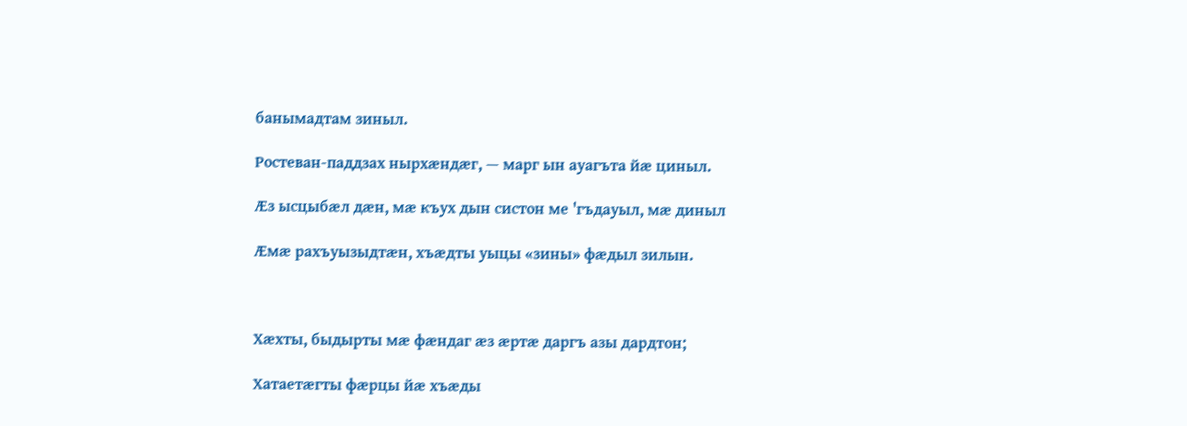банымадтам зиныл.

Ростеван-паддзах нырхæндæг, — марг ын ауагъта йæ циныл.

Æз ысцыбæл дæн, мæ къух дын систон ме 'гъдауыл, мæ диныл

Æмæ рахъуызыдтæн, хъæдты уыцы «зины» фæдыл зилын.



Хæхты, быдырты мæ фæндаг æз æртæ даргъ азы дардтон;

Хатаетæгты фæрцы йæ хъæды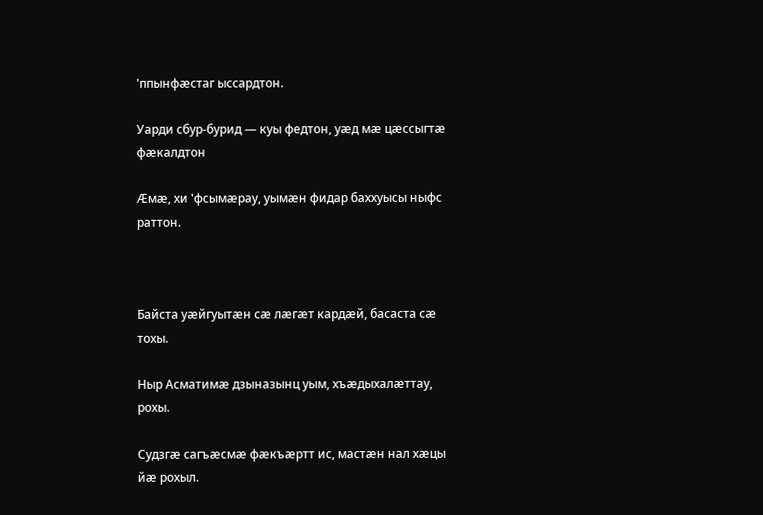'ппынфæстаг ыссардтон.

Уарди сбур-бурид — куы федтон, уæд мæ цæссыгтæ фæкалдтон

Æмæ, хи 'фсымæрау, уымæн фидар баххуысы ныфс раттон.



Байста уæйгуытæн сæ лæгæт кардæй, басаста сæ тохы.

Ныр Асматимæ дзыназынц уым, хъæдыхалæттау, рохы.

Судзгæ сагъæсмæ фæкъæртт ис, мастæн нал хæцы йæ рохыл.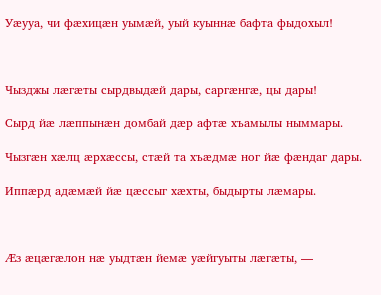Уæууа, чи фæхицæн уымæй, уый куыннæ бафта фыдохыл!



Чызджы лæгæты сырдвыдæй дары, саргæнгæ, цы дары!

Сырд йæ лæппынæн домбай дæр афтæ хъамылы ныммары.

Чызгæн хæлц æрхæссы, стæй та хъæдмæ ног йæ фæндаг дары.

Иппæрд адæмæй йæ цæссыг хæхты, быдырты лæмары.



Æз æцæгæлон нæ уыдтæн йемæ уæйгуыты лæгæты, —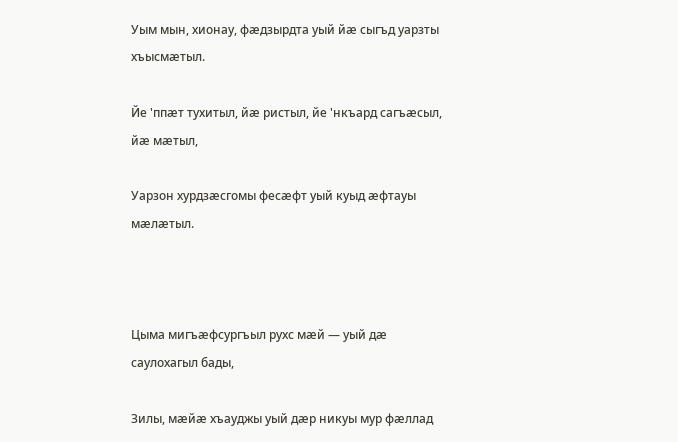Уым мын, хионау, фæдзырдта уый йæ сыгъд уарзты хъысмæтыл.

Йе 'ппæт тухитыл, йæ ристыл, йе 'нкъард сагъæсыл, йæ мæтыл,

Уарзон хурдзæсгомы фесæфт уый куыд æфтауы мæлæтыл.



Цыма мигъæфсургъыл рухс мæй — уый дæ саулохагыл бады,

Зилы, мæйæ хъауджы уый дæр никуы мур фæллад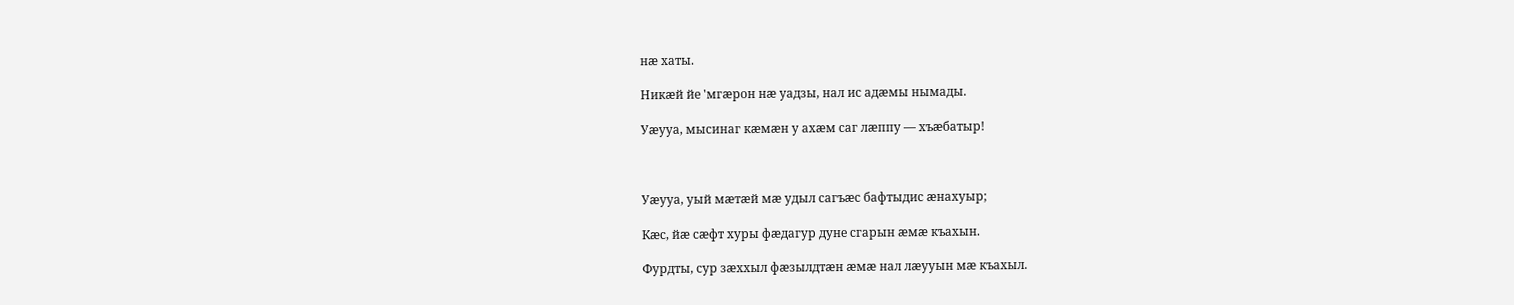нæ хаты.

Никæй йе 'мгæрон нæ уадзы, нал ис адæмы нымады.

Уæууа, мысинаг кæмæн у ахæм саг лæппу — хъæбатыр!



Уæууа, уый мæтæй мæ удыл сагъæс бафтыдис æнахуыр;

Кæс, йæ сæфт хуры фæдагур дуне сгарын æмæ къахын.

Фурдты, сур зæххыл фæзылдтæн æмæ нал лæууын мæ къахыл.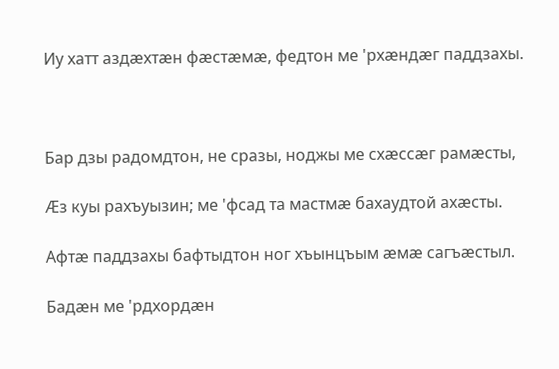Иу хатт аздæхтæн фæстæмæ, федтон ме 'рхæндæг паддзахы.



Бар дзы радомдтон, не сразы, ноджы ме схæссæг рамæсты,

Æз куы рахъуызин; ме 'фсад та мастмæ бахаудтой ахæсты.

Афтæ паддзахы бафтыдтон ног хъынцъым æмæ сагъæстыл.

Бадæн ме 'рдхордæн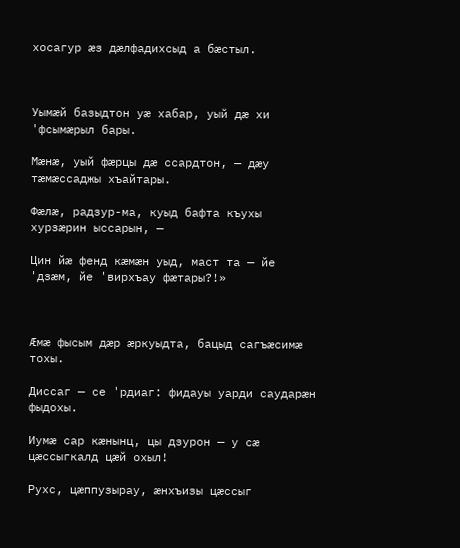хосагур æз дæлфадихсыд а бæстыл.



Уымæй базыдтон уæ хабар, уый дæ хи 'фсымæрыл бары.

Мæнæ, уый фæрцы дæ ссардтон, — дæу тæмæссаджы хъайтары.

Фæлæ, радзур-ма, куыд бафта къухы хурзæрин ыссарын, —

Цин йæ фенд кæмæн уыд, маст та — йе 'дзæм, йе 'вирхъау фæтары?!»



Æмæ фысым дæр æркуыдта, бацыд сагъæсимæ тохы.

Диссаг — се 'рдиаг: фидауы уарди саударæн фыдохы.

Иумæ сар кæнынц, цы дзурон — у сæ цæссыгкалд цæй охыл!

Рухс, цæппузырау, æнхъизы цæссыг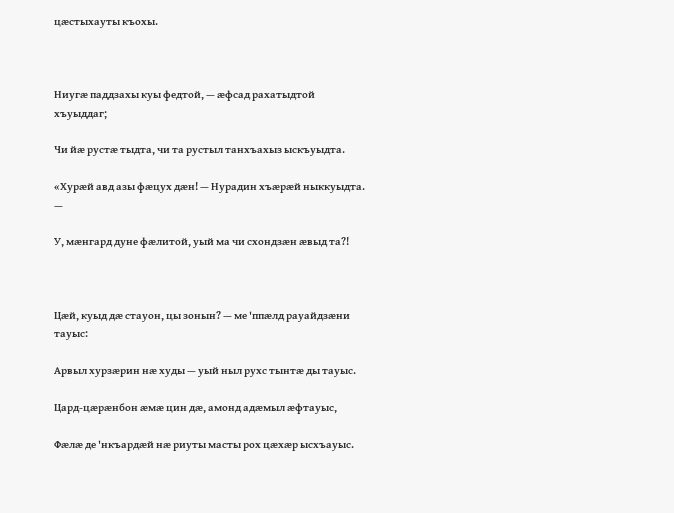цæстыхауты къохы.



Ниугæ паддзахы куы федтой, — æфсад рахатыдтой хъуыддаг;

Чи йæ рустæ тыдта, чи та рустыл танхъахыз ыскъуыдта.

«Хурæй авд азы фæцух дæн! — Нурадин хъæрæй ныккуыдта. —

У, мæнгард дуне фæлитой, уый ма чи схондзæн æвыд та?!



Цæй, куыд дæ стауон, цы зонын? — ме 'ппæлд рауайдзæни тауыс:

Арвыл хурзæрин нæ худы — уый ныл рухс тынтæ ды тауыс.

Цард-цæрæнбон æмæ цин дæ, амонд адæмыл æфтауыс,

Фæлæ де 'нкъардæй нæ риуты масты рох цæхæр ысхъауыс.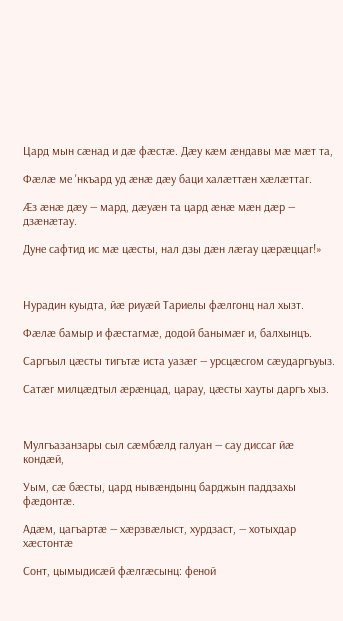Цард мын сæнад и дæ фæстæ. Дæу кæм æндавы мæ мæт та,

Фæлæ ме 'нкъард уд æнæ дæу баци халæттæн хæлæттаг.

Æз æнæ дæу — мард, дæуæн та цард æнæ мæн дæр — дзæнæтау.

Дуне сафтид ис мæ цæсты, нал дзы дæн лæгау цæрæццаг!»



Нурадин куыдта, йæ риуæй Тариелы фæлгонц нал хызт.

Фæлæ бамыр и фæстагмæ, додой банымæг и, балхынцъ.

Саргъыл цæсты тигътæ иста уазæг — урсцæсгом сæударгъуыз.

Сатæг милцæдтыл æрæнцад, царау, цæсты хауты даргъ хыз.



Мулгъазанзары сыл сæмбæлд галуан — сау диссаг йæ кондæй,

Уым, сæ бæсты, цард нывæндынц барджын паддзахы фæдонтæ.

Адæм, цагъартæ — хæрзвæлыст, хурдзаст, — хотыхдар хæстонтæ

Сонт, цымыдисæй фæлгæсынц: феной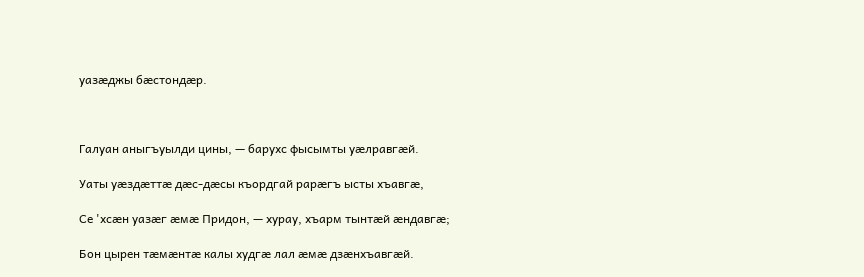уазæджы бæстондæр.



Галуан аныгъуылди цины, — барухс фысымты уæлравгæй.

Уаты уæздæттæ дæс-дæсы къордгай рарæгъ ысты хъавгæ,

Се 'хсæн уазæг æмæ Придон, — хурау, хъарм тынтæй æндавгæ;

Бон цырен тæмæнтæ калы худгæ лал æмæ дзæнхъавгæй.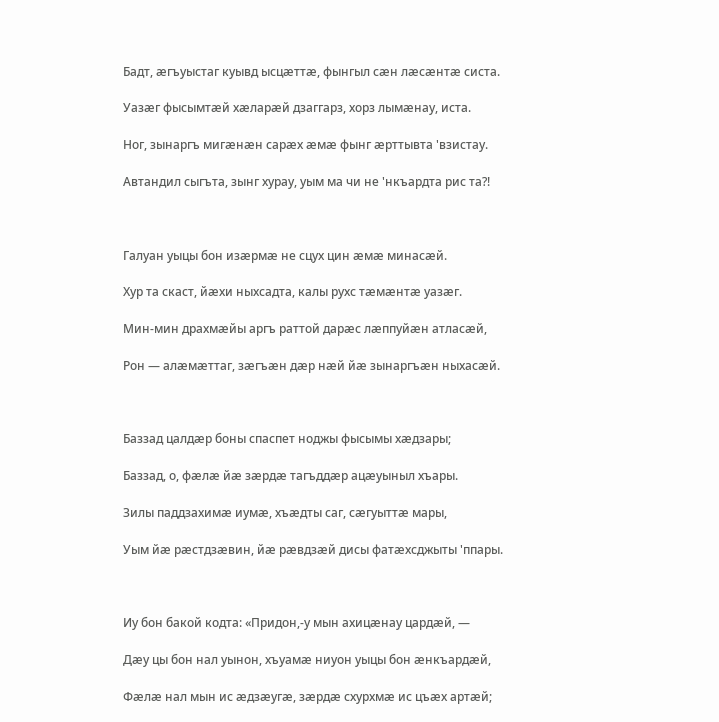Бадт, æгъуыстаг куывд ысцæттæ, фынгыл сæн лæсæнтæ систа.

Уазæг фысымтæй хæларæй дзаггарз, хорз лымæнау, иста.

Ног, зынаргъ мигæнæн сарæх æмæ фынг æрттывта 'взистау.

Автандил сыгъта, зынг хурау, уым ма чи не 'нкъардта рис та?!



Галуан уыцы бон изæрмæ не сцух цин æмæ минасæй.

Хур та скаст, йæхи ныхсадта, калы рухс тæмæнтæ уазæг.

Мин-мин драхмæйы аргъ раттой дарæс лæппуйæн атласæй,

Рон — алæмæттаг, зæгъæн дæр нæй йæ зынаргъæн ныхасæй.



Баззад цалдæр боны спаспет ноджы фысымы хæдзары;

Баззад, о, фæлæ йæ зæрдæ тагъддæр ацæуыныл хъары.

Зилы паддзахимæ иумæ, хъæдты саг, сæгуыттæ мары,

Уым йæ рæстдзæвин, йæ рæвдзæй дисы фатæхсджыты 'ппары.



Иу бон бакой кодта: «Придон,-у мын ахицæнау цардæй, —

Дæу цы бон нал уынон, хъуамæ ниуон уыцы бон æнкъардæй,

Фæлæ нал мын ис æдзæугæ, зæрдæ схурхмæ ис цъæх артæй;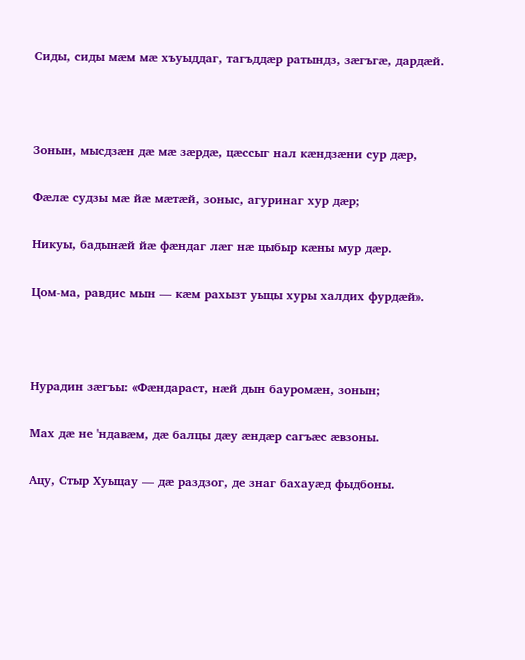Сиды, сиды мæм мæ хъуыддаг, тагъддæр ратындз, зæгъгæ, дардæй.



Зонын, мысдзæн дæ мæ зæрдæ, цæссыг нал кæндзæни сур дæр,

Фæлæ судзы мæ йæ мæтæй, зоныс, агуринаг хур дæр;

Никуы, бадынæй йæ фæндаг лæг нæ цыбыр кæны мур дæр.

Цом-ма, равдис мын — кæм рахызт уыцы хуры халдих фурдæй».



Нурадин зæгъы: «Фæндараст, нæй дын бауромæн, зонын;

Мах дæ не 'ндавæм, дæ балцы дæу æндæр сагъæс æвзоны.

Ацу, Стыр Хуыцау — дæ раздзог, де знаг бахауæд фыдбоны.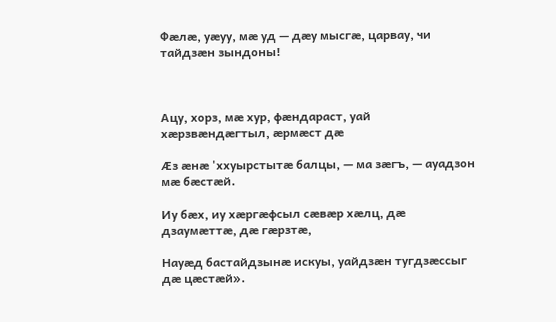Фæлæ, уæуу, мæ уд — дæу мысгæ, царвау, чи тайдзæн зындоны!



Ацу, хорз, мæ хур, фæндараст, уай хæрзвæндæгтыл, æрмæст дæ

Æз æнæ 'ххуырстытæ балцы, — ма зæгъ, — ауадзон мæ бæстæй.

Иу бæх, иу хæргæфсыл сæвæр хæлц, дæ дзаумæттæ, дæ гæрзтæ,

Науæд бастайдзынæ искуы, уайдзæн тугдзæссыг дæ цæстæй».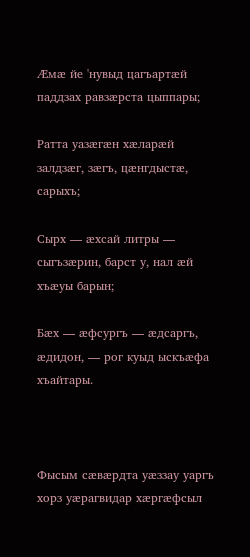Æмæ йе 'нувыд цагъартæй паддзах равзæрста цыппары;

Ратта уазæгæн хæларæй залдзæг, зæгъ, цæнгдыстæ, сарыхъ;

Сырх — æхсай литры — сыгъзæрин, барст у, нал æй хъæуы барын;

Бæх — æфсургъ — æдсаргъ, æдидон, — рог куыд ыскъæфа хъайтары.



Фысым сæвæрдта уæззау уаргъ хорз уæрагвидар хæргæфсыл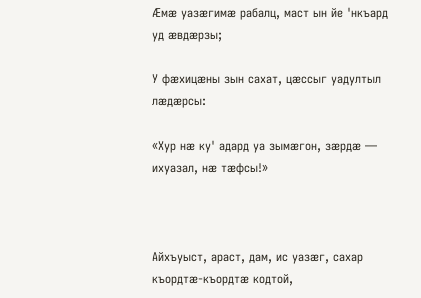Æмæ уазæгимæ рабалц, маст ын йе 'нкъард уд æвдæрзы;

У фæхицæны зын сахат, цæссыг уадултыл лæдæрсы:

«Хур нæ ку' адард уа зымæгон, зæрдæ — ихуазал, нæ тæфсы!»



Айхъуыст, араст, дам, ис уазæг, сахар къордтæ-къордтæ кодтой,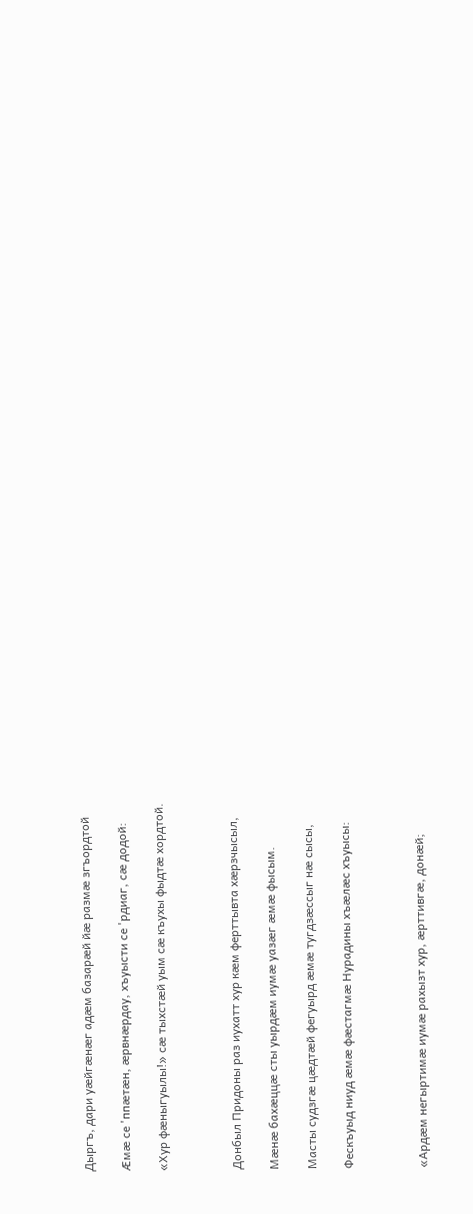Дыргъ, дари уæйгæнæг адæм базарæй йæ размæ згъордтой

Æмæ се 'ппæтæн, æрвнæрдау, хъуысти се 'рдиаг, сæ додой:

«Хур фæныгуылы!» сæ тыхстæй уым сæ къухы фыдтæ хордтой.



Донбыл Придоны раз иухатт хур кæм ферттывта хæрзчысыл,

Мæнæ бахæццæ сты уырдæм иумæ уазæг æмæ фысым.

Масты судзгæ цæдтæй фегуырд æмæ тугдзæссыг нæ сысы,

Фескъуыд ниуд æмæ фæстагмæ Нурадины хъæлæс хъуысы:



«Ардæм негыртимæ иумæ рахызт хур, æрттивгæ, донæй;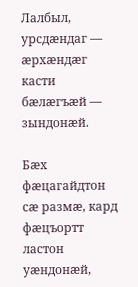Лалбыл, урсдæндаг — æрхæндæг касти бæлæгъæй — зындонæй.

Бæх фæцагайдтон сæ размæ, кард фæцъортт ластон уæндонæй,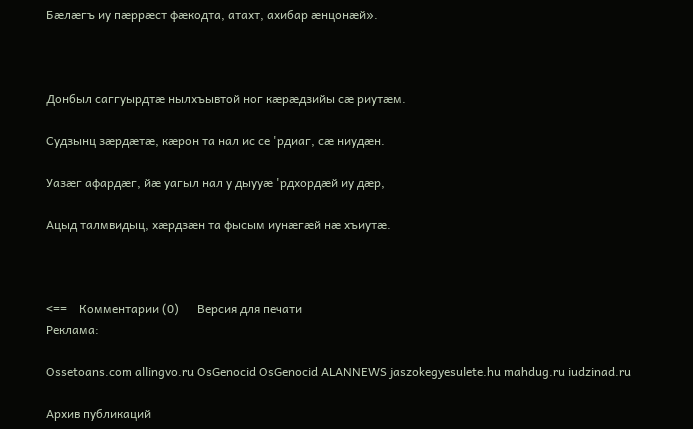Бæлæгъ иу пæррæст фæкодта, атахт, ахибар æнцонæй».



Донбыл саггуырдтæ нылхъывтой ног кæрæдзийы сæ риутæм.

Судзынц зæрдæтæ, кæрон та нал ис се 'рдиаг, сæ ниудæн.

Уазæг афардæг, йæ уагыл нал у дыууæ 'рдхордæй иу дæр,

Ацыд талмвидыц, хæрдзæн та фысым иунæгæй нæ хъиутæ.



<==    Комментарии (0)      Версия для печати
Реклама:

Ossetoans.com allingvo.ru OsGenocid OsGenocid ALANNEWS jaszokegyesulete.hu mahdug.ru iudzinad.ru

Архив публикаций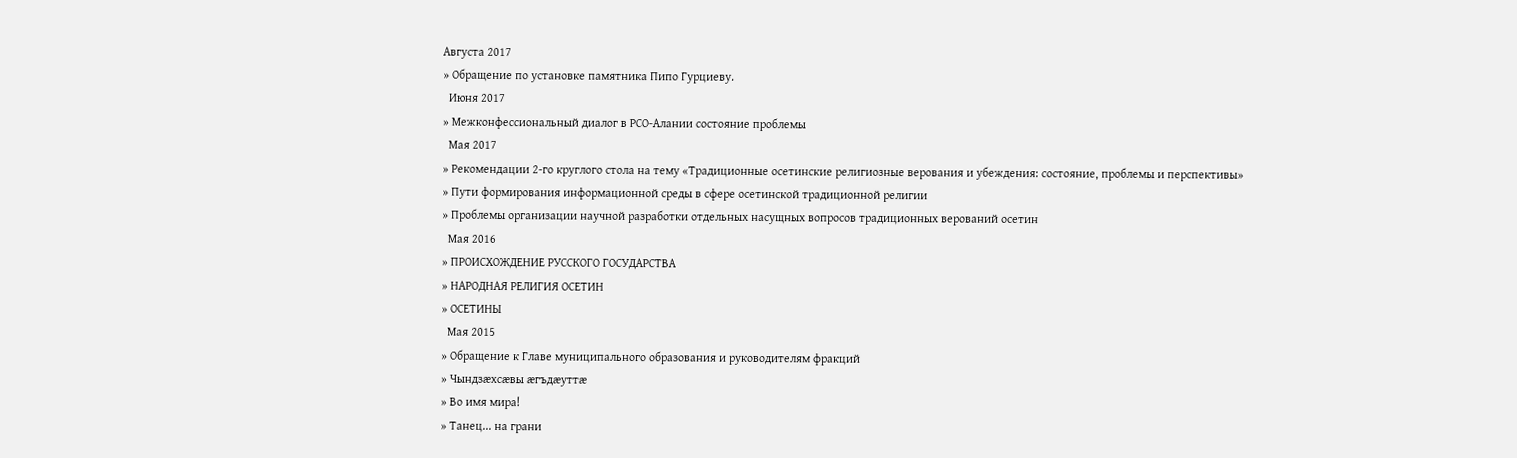Августа 2017
» Обращение по установке памятника Пипо Гурциеву.
  Июня 2017
» Межконфессиональный диалог в РСО-Алании состояние проблемы
  Мая 2017
» Рекомендации 2-го круглого стола на тему «Традиционные осетинские религиозные верования и убеждения: состояние, проблемы и перспективы»
» Пути формирования информационной среды в сфере осетинской традиционной религии
» Проблемы организации научной разработки отдельных насущных вопросов традиционных верований осетин
  Мая 2016
» ПРОИСХОЖДЕНИЕ РУССКОГО ГОСУДАРСТВА
» НАРОДНАЯ РЕЛИГИЯ ОСЕТИН
» ОСЕТИНЫ
  Мая 2015
» Обращение к Главе муниципального образования и руководителям фракций
» Чындзӕхсӕвы ӕгъдӕуттӕ
» Во имя мира!
» Танец... на грани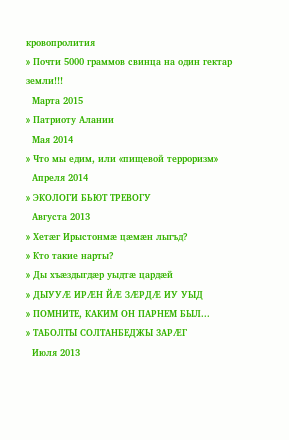кровопролития
» Почти 5000 граммов свинца на один гектар земли!!!
  Марта 2015
» Патриоту Алании
  Мая 2014
» Что мы едим, или «пищевой терроризм»
  Апреля 2014
» ЭКОЛОГИ БЬЮТ ТРЕВОГУ
  Августа 2013
» Хетӕг Ирыстонмӕ цӕмӕн лыгъд?
» Кто такие нарты?
» Ды хъæздыгдæр уыдтæ цардæй
» ДЫУУӔ ИРӔН ЙӔ ЗӔРДӔ ИУ УЫД
» ПОМНИТЕ, КАКИМ ОН ПАРНЕМ БЫЛ...
» ТАБОЛТЫ СОЛТАНБЕДЖЫ 3АРӔГ
  Июля 2013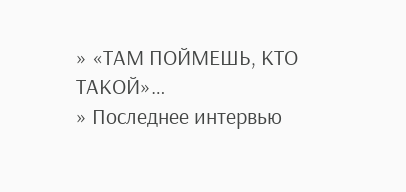» «ТАМ ПОЙМЕШЬ, КТО ТАКОЙ»…
» Последнее интервью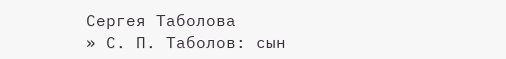Сергея Таболова
» С. П. Таболов: сын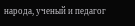народа, ученый и педагог